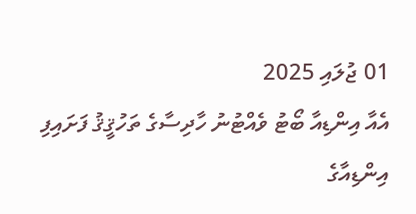01 ޖުލައި 2025
އެއާ އިންޑިއާ ބޯޓު ވެއްޓުނު ހާދިސާގެ ތަހުޤީޤު ފަށައިފި
އިންޑިއާގެ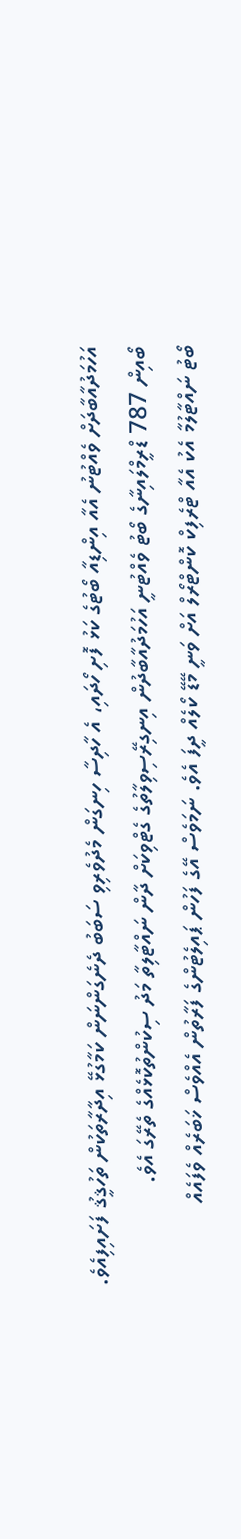އަހުމަދުއާބާދަށް ވެއްޓުނު އެއާ އިންޑިއާ ބޯޓުގެ ކަޅު ފޮށި ހޯދައި، އެ ހާދިސާ ހިނގަން މެދުވެރިވި ސަބަބު ދެނެގަންނަން ކަމާގުޅޭ އިދާރާތަކުން ތަހުޤީޤު ފަށައިފިއެވެ.
ބޯއިން 787 ޑްރީމްލައިނާގެ ބޯޓު ވެއްޓުނީ އަހުމަދުއާބާދުން އިނގިރޭސިވިލާތުގެ ގެޓްވިކަށް ދާން ނައްޓާލިތާ މަދު ސިކުންތުކޮޅެއްގެ ތެރޭގަ އެވެ.
ބޯޓު ނައްޓާލުމާ އެކު އެއާ ޓްރެފިކް ކޮންޓްރޯލް އަށް ވަނީ މޭޑޭ ކޯލެއް ދީފަ އެވެ. ނަމަވެސް އޭގެ ފަހުން ޕައިލެޓުންގެ ފަރާތުން އެއްވެސް ޚަބަރެއް ވެފައެއް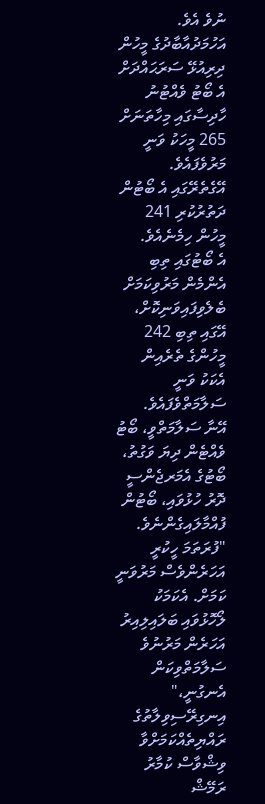ނުވެ އެވެ.
އަހުމަދުއާބާދުގެ މީހުން ދިރިއުޅޭ ސަރަޙައްދަށް އެ ބޯޓު ވެއްޓުނު ހާދިސާގައި މިހާތަނަށް 265 މީހަކު ވަނީ މަރުވެފައެވެ. އޭގެތެރޭގައި އެ ބޯޓުން ދަތުރުކުރި 241 މީހުން ހިމެނެއެވެ.
އެ ބޯޓުގައި ތިބި އެންމެން މަރުވިކަމަށް ބެލެވިފައިވަނިކޮށް، އޭގައި ތިބި 242 މީހުންގެ ތެރެއިން އެކަކު ވަނީ ސަލާމަތްވެފައެވެ.
އޭނާ ސަލާމަތްވީ، ބޯޓު ވެއްޓެން ދިޔަ ވަގުތު، ބޯޓުގެ އެމަރޖެންސީ ދޮރު ހުޅުވައި، ބޯޓުން ފުއްމާލައިގެންނެވެ.
"ފުރަތަމަ ހީކުރީ އަހަރެންވެސް މަރުވަނީ ކަމަށް. އެކަމަކު ލޯހޮޅުވައި ބަލައިލިއިރު އަހަރެން މަރުނުވެ ސަލާމަތްވިކަން އެނގުނީ،" އިނގިރޭސިވިލާތުގެ ރައްޔިތެއްކަމަށްވާ ވިޝްވާސް ކުމާރު ރަމޭޝް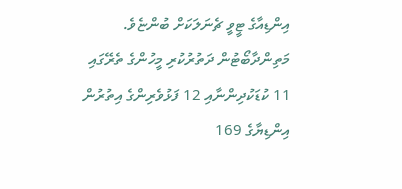އިންޑިއާގެ ޓީވީ ޗެނަލަކަށް ބުންޏެވެ.
މަތިންދާބޯޓުން ދަތުރުކުރި މީހުންގެ ތެރޭގައި 11 ކުޑަކުދިންނާއި 12 ފަޅުވެރިންގެ އިތުރުން އިންޑިޔާގެ 169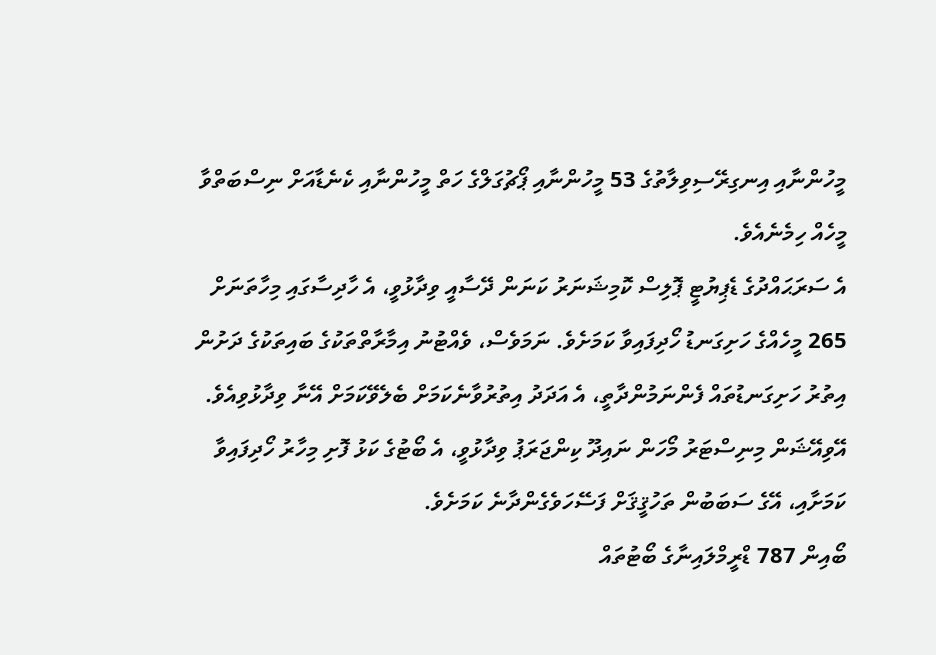މީހުންނާއި އިނގިރޭސިވިލާތުގެ 53 މީހުންނާއި ޕޯޗުގަލްގެ ހަތް މީހުންނާއި ކެނެޑާއަށް ނިސްބަތްވާ މީހެއް ހިމެނެއެވެ.
އެ ސަރަޙައްދުގެ ޑެޕިޔުޓީ ޕޮލިސް ކޮމިޝަނަރު ކަނަން ދޭސާއީ ވިދާޅުވީ، އެ ހާދިސާގައި މިހާތަނަށް 265 މީހެއްގެ ހަށިގަނޑު ހޯދިފައިވާ ކަމަށެވެ. ނަމަވެސް، ވެއްޓުނު އިމާރާތްތަކުގެ ބައިތަކުގެ ދަށުން އިތުރު ހަށިގަނޑުތައް ފެންނަމުންދާތީ، އެ އަދަދު އިތުރުވާނެކަމަށް ބެލެވޭކަމަށް އޭނާ ވިދާޅުވިއެވެ.
އޭވިއޭޝަން މިނިސްޓަރު މޯހަން ނައިދޫ ކިންޖަރަޕު ވިދާޅުވީ، އެ ބޯޓުގެ ކަޅު ފޮށި މިހާރު ހޯދިފައިވާ ކަމަށާއި، އޭގެ ސަބަބުން ތަހުޤީޤަށް ފަސޭހަވެގެންދާނެ ކަމަށެވެ.
ބޯއިން 787 ޑްރީމްލައިނާގެ ބޯޓުތައް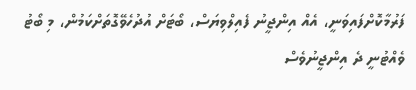ފަރުމާކޮށްފައިވަނީ، އެއް އިންޖީނު ފެއިލްވިޔަސް، ބޯޓަށް އުދުހެވޭގޮތަށްކަމުން، މި ބޯޓު ވެއްޓުނީ ދެ އިންޖީނުވެސް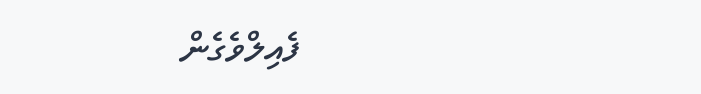ފެއިލްވެގެން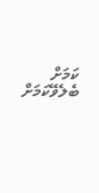ކަމަށް ބެލެވޭކަމަށް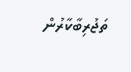ތަޖުރިބާކާރުން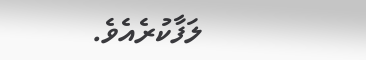ލަފާކުރެއެވެ.